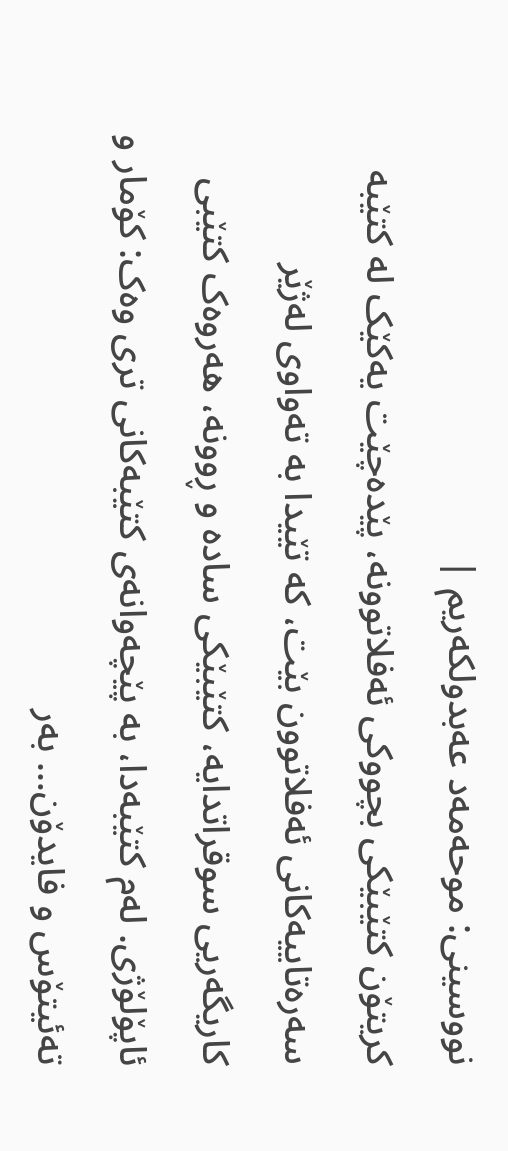نووسینی: موحەمەد عەبدولکەریم |
کریتۆن کتێبێکی بچووکی ئەفلاتوونە، پێدەچێت یەکێک لە کتێبە سەرەتاییەکانی ئەفلاتوون بێت، کە تێیدا بە تەواوی لەژێر کاریگەریی سوقراتدایە، کتێبێکی سادە و ڕوونە، هەروەک کتێبی ئاپۆلۆژی. لەم کتێبەدا، بە پێچەوانەی کتێبەکانی تری وەک: کۆمار و تەئیتۆس و فایدۆن… بەر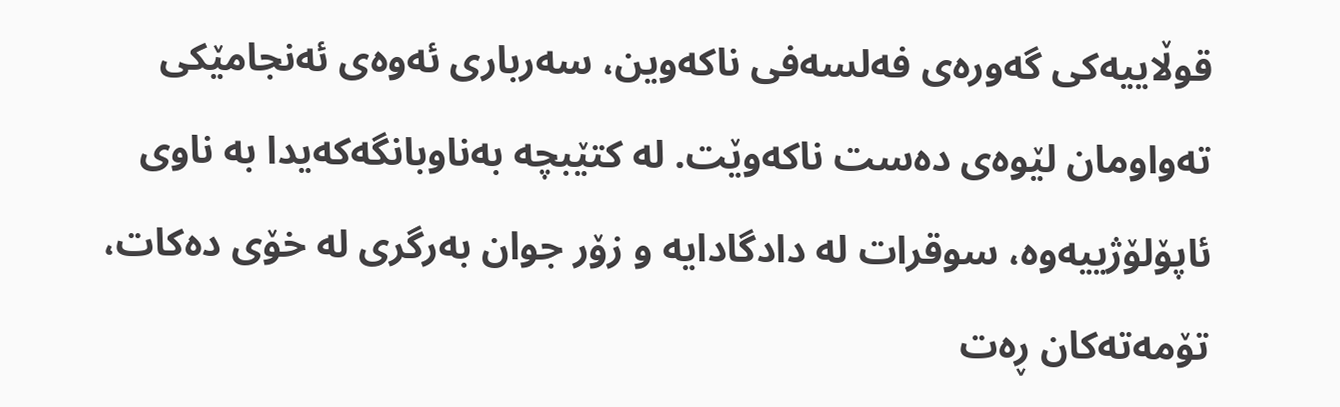قوڵاییەکی گەورەی فەلسەفی ناکەوین، سەرباری ئەوەی ئەنجامێکی تەواومان لێوەی دەست ناکەوێت. لە کتێبچە بەناوبانگەکەیدا بە ناوی ئاپۆلۆژییەوە، سوقرات لە دادگادایە و زۆر جوان بەرگری لە خۆی دەکات، تۆمەتەکان ڕەت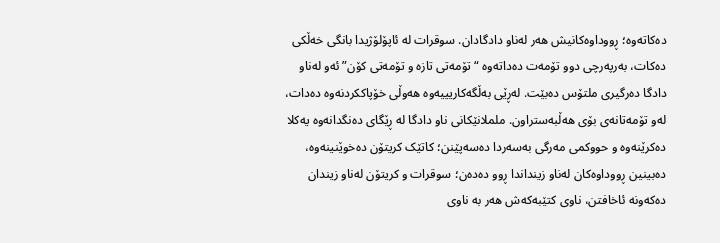دەکاتەوە؛ ڕووداوەکانیش هەر لەناو دادگادان. سوقرات لە ئاپۆلۆژیدا بانگی خەڵکی دەکات، بەرپەرچی دوو تۆمەت دەداتەوە “تۆمەتی تازە و تۆمەتی کۆن” ئەو لەناو دادگا دەرگیری ملتۆس دەبێت. لەڕێی بەڵگەکاریییەوە هەوڵی خۆپاککردنەوە دەدات، لەو تۆمەتانەی بۆی هەڵبەستراون. ململانێکانی ناو دادگا لە ڕێگای دەنگدانەوە یەکلا دەکرێنەوە و حووکمی مەرگی بەسەردا دەسەپێنن؛ کاتێک کریتۆن دەخوێنینەوە، دەبینین ڕووداوەکان لەناو زینداندا ڕوو دەدەن؛ سوقرات و کریتۆن لەناو زیندان دەکەونە ئاخافتن، ناوی کتێبەکەش هەر بە ناوی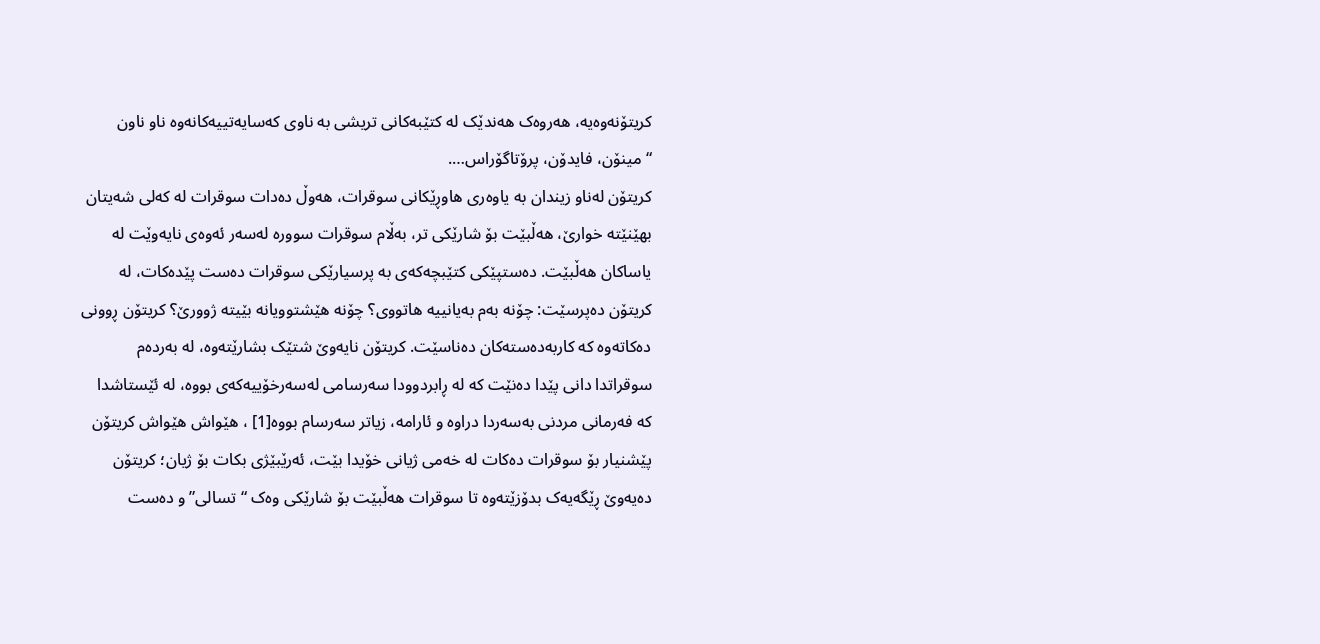کریتۆنەوەیە، هەروەک هەندێک لە کتێبەکانی تریشی بە ناوی کەسایەتییەکانەوە ناو ناون “مینۆن، فایدۆن، پرۆتاگۆراس….
کریتۆن لەناو زیندان بە یاوەری هاوڕێکانی سوقرات، هەوڵ دەدات سوقرات لە کەلی شەیتان بهێنێتە خوارێ، هەڵبێت بۆ شارێکی تر، بەڵام سوقرات سوورە لەسەر ئەوەی نایەوێت لە یاساکان هەڵبێت. دەستپێکی کتێبچەکەی بە پرسیارێکی سوقرات دەست پێدەکات، لە کریتۆن دەپرسێت: چۆنە بەم بەیانییە هاتووی؟ چۆنە هێشتوویانە بێیتە ژوورێ؟ کریتۆن ڕوونی دەکاتەوە کە کاربەدەستەکان دەناسێت. کریتۆن نایەوێ شتێک بشارێتەوە، لە بەردەم سوقراتدا دانی پێدا دەنێت کە لە ڕابردوودا سەرسامی لەسەرخۆییەکەی بووە، لە ئێستاشدا کە فەرمانی مردنی بەسەردا دراوە و ئارامە، زیاتر سەرسام بووە[1] ، هێواش هێواش کریتۆن پێشنیار بۆ سوقرات دەکات لە خەمی ژیانی خۆیدا بێت، ئەرێبێژی بکات بۆ ژیان؛ کریتۆن دەیەوێ ڕێگەیەک بدۆزێتەوە تا سوقرات هەڵبێت بۆ شارێکی وەک “تسالی” و دەست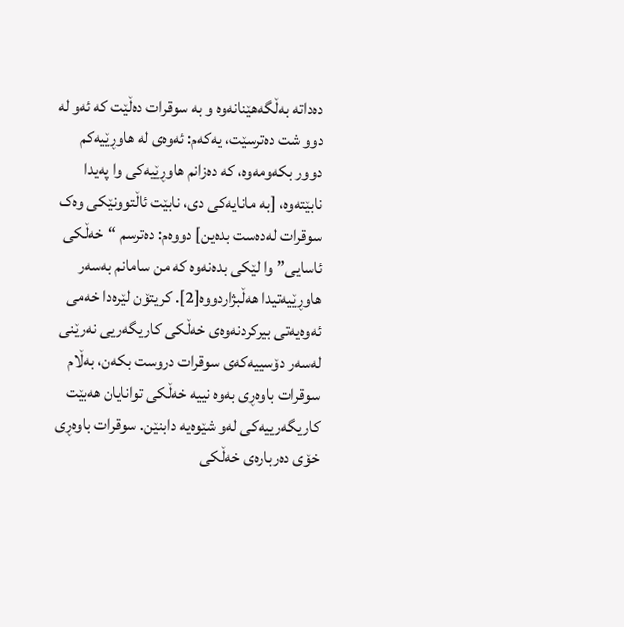دەداتە بەڵگەهێنانەوە و بە سوقرات دەڵێت کە ئەو لە دوو شت دەترسێت، یەکەم: ئەوەی لە هاوڕێیەکم دوور بکەومەوە، کە دەزانم هاوڕێیەکی وا پەیدا نابێتەوە، [بە مانایەکی دی، نابێت ئاڵتوونێکی وەک سوقرات لەدەست بدەین] دووەم: دەترسم “خەڵکی ئاسایی” وا لێکی بدەنەوە کە من سامانم بەسەر هاوڕێیەتیدا هەڵبژاردووە[2]. کریتۆن لێرەدا خەمی ئەوەیەتی بیرکردنەوەی خەڵکی کاریگەریی نەرێنی لەسەر دۆسییەکەی سوقرات دروست بکەن، بەڵام سوقرات باوەڕی بەوە نییە خەڵکی توانایان هەبێت کاریگەرییەکی لەو شێوەیە دابنێن. سوقرات باوەڕی خۆی دەربارەی خەڵکی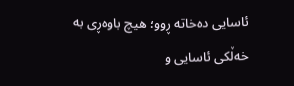ئاسایی دەخاتە ڕوو؛ هیچ باوەڕی بە خەڵکی ئاسایی و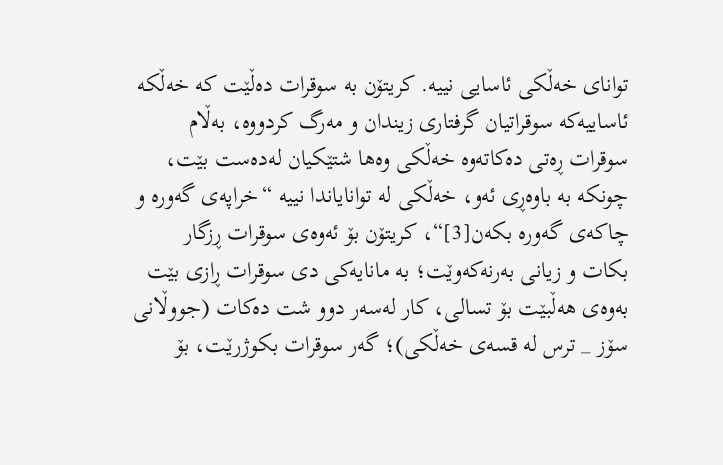توانای خەڵکی ئاسایی نییە. کریتۆن بە سوقرات دەڵێت کە خەڵکە ئاساییەکە سوقراتیان گرفتاری زیندان و مەرگ کردووە، بەڵام سوقرات ڕەتی دەکاتەوە خەڵکی وەها شتێکیان لەدەست بێت، چونکە بە باوەڕی ئەو، خەڵکی لە توانایاندا نییە “خراپەی گەورە و چاکەی گەورە بکەن[3]“، کریتۆن بۆ ئەوەی سوقرات ڕزگار بکات و زیانی بەرنەکەوێت؛ بە مانایەکی دی سوقرات ڕازی بێت بەوەی هەڵبێت بۆ تسالی، کار لەسەر دوو شت دەکات (جووڵانی سۆز _ ترس لە قسەی خەڵکی)؛ گەر سوقرات بکوژرێت، بۆ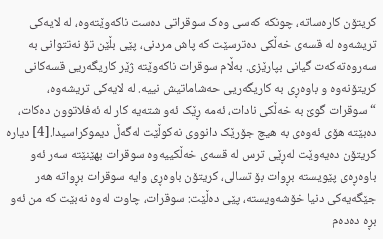کریتۆن کارەساتە، چونکە کەسی وەک سوقراتی دەست ناکەوێتەوە، لە لایەکی تریشەوە لە قسەی خەڵکی دەترسێت کە پاش مردنی، پێی بڵێن تۆ نەتتوانی بە سەروەتەکەت گیانی بپارێزی. بەڵام سوقرات ناکەوێتە ژێر کاریگەریی قسەکانی کریتۆنەوە و باوەڕی بە کاریگەریی حەشاماتیش نییە. لە لایەکی تریشەوە، “سوقرات گوێ بە خەڵکی نادات، ئەمە ڕێک ئەو شتەیە کار لە ئەفلاتوون دەکات، دەبێتە هۆی ئەوەی بە هیچ جۆرێک دانووی نەکوڵێت لەگەڵ دیموکراسیدا.[4] دیارە کریتۆن دەیەوێت لەڕێی ترس لە قسەی خەڵکییەوە سوقرات بهێنێتە سەر ئەو باوەڕەی پێویستە بڕوات بۆ تسالی، کریتۆن باوەڕی وایە سوقرات بڕواتە هەر جێگەیەکی دنیا خۆشەویستە، پێی دەڵێت: سوقرات، چاوت لەوە نەبێت کە من ئەو بڕە دەدەم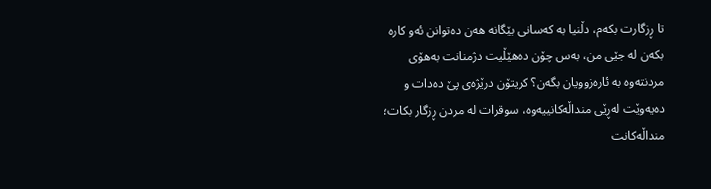تا ڕزگارت بکەم، دڵنیا بە کەسانی بێگانە هەن دەتوانن ئەو کارە بکەن لە جێی من، بەس چۆن دەهێڵیت دژمنانت بەهۆی مردنتەوە بە ئارەزوویان بگەن؟ کریتۆن درێژەی پێ دەدات و دەیەوێت لەڕێی منداڵەکانییەوە، سوقرات لە مردن ڕزگار بکات؛ منداڵەکانت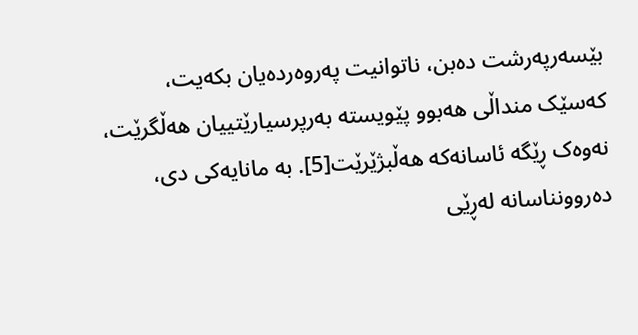بێسەرپەرشت دەبن، ناتوانیت پەروەردەیان بکەیت، کەسێک منداڵی هەبوو پێویستە بەرپرسیارێتییان هەڵگرێت، نەوەک ڕێگە ئاسانەکە هەڵبژێرێت[5]. بە مانایەکی دی، دەروونناسانە لەڕێی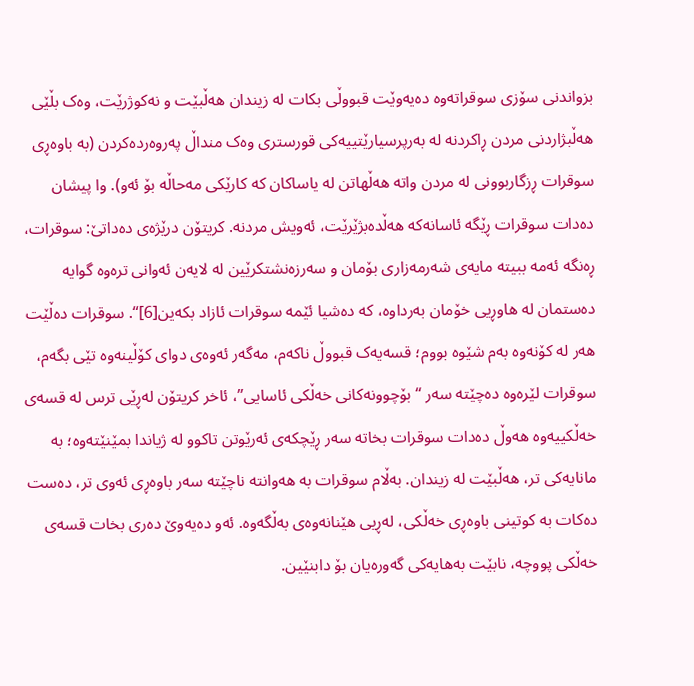بزواندنی سۆزی سوقراتەوە دەیەوێت قبووڵی بکات لە زیندان هەڵبێت و نەکوژرێت، وەک بڵێی هەڵبژاردنی مردن ڕاکردنە لە بەرپرسیارێتییەکی قورستری وەک منداڵ پەروەردەکردن (بە باوەڕی سوقرات ڕزگاربوونی لە مردن واتە هەڵهاتن لە یاساکان کە کارێکی مەحاڵە بۆ ئەو). وا پیشان دەدات سوقرات ڕێگە ئاسانەکە هەڵدەبژێرێت، ئەویش مردنە. کریتۆن درێژەی دەداتێ: سوقرات، ڕەنگە ئەمە ببیتە مایەی شەرمەزاری بۆمان و سەرزەنشتکرێین لە لایەن ئەوانی ترەوە گوایە دەستمان لە هاوڕیی خۆمان بەرداوە، کە دەشیا ئێمە سوقرات ئازاد بکەین[6]“. سوقرات دەڵێت هەر لە کۆنەوە بەم شێوە بووم؛ قسەیەک قبووڵ ناکەم، مەگەر ئەوەی دوای کۆڵینەوە تێی بگەم، سوقرات لێرەوە دەچێتە سەر “بۆچوونەکانی خەڵکی ئاسایی”، ئاخر کریتۆن لەڕێی ترس لە قسەی خەڵکییەوە هەوڵ دەدات سوقرات بخاتە سەر ڕێچکەی ئەرێوتن تاکوو لە ژیاندا بمێنێتەوە؛ بە مانایەکی تر، هەڵبێت لە زیندان. بەڵام سوقرات بە هەوانتە ناچێتە سەر باوەڕی ئەوی تر، دەست دەکات بە کوتینی باوەڕی خەڵکی، لەڕیی هێنانەوەی بەڵگەوە. ئەو دەیەوێ دەری بخات قسەی خەڵکی پووچە، نابێت بەهایەکی گەورەیان بۆ دابنێین.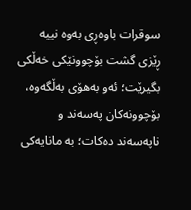سوقرات باوەڕی بەوە نییە ڕێزی گشت بۆچوونێکی خەڵکی بگیرێت؛ ئەو بەهۆی بەڵگەوە، بۆچوونەکان پەسەند و ناپەسەند دەکات؛ بە مانایەکی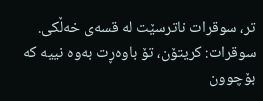تر، سوقرات ناترسێت لە قسەی خەڵکی.
سوقرات: کریتۆن، تۆ باوەڕت بەوە نییە کە بۆچوون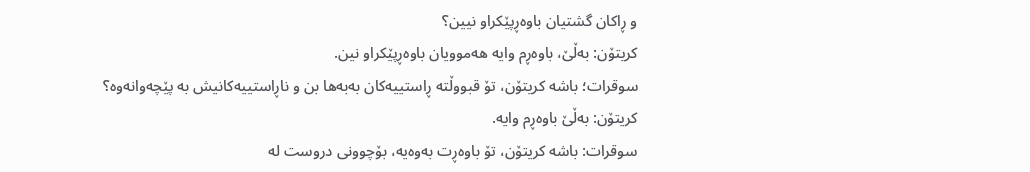و ڕاکان گشتیان باوەڕپێکراو نیین؟
کریتۆن: بەڵێ، باوەڕم وایە هەموویان باوەڕپێکراو نین.
سوقرات؛ باشە کریتۆن، تۆ قبووڵتە ڕاستییەکان بەبەها بن و ناڕاستییەکانیش بە پێچەوانەوە؟
کریتۆن: بەڵێ باوەڕم وایە.
سوقرات: باشە کریتۆن، تۆ باوەڕت بەوەیە، بۆچوونی دروست لە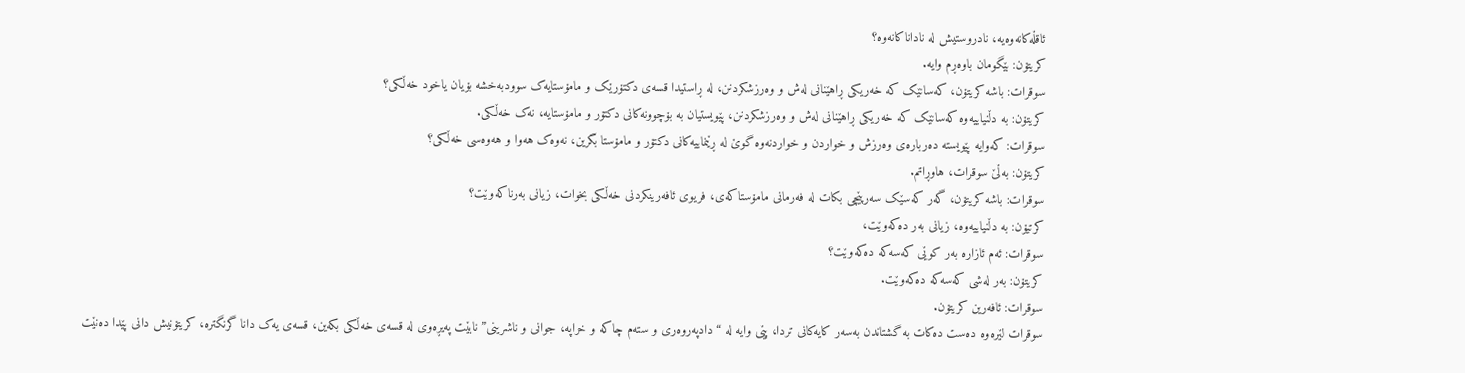ئاقڵەکانەوەیە، نادروستیش لە ناداناکانەوە؟
کریتۆن: بێگومان باوەڕم وایە.
سوقرات: باشە کریتۆن، کەسانێک کە خەریکی ڕاهێنانی لەش و وەرزشکردنن، لە ڕاستیدا قسەی دکتۆرێک و مامۆستایەک سوودبەخشە بۆیان یاخود خەڵکی؟
کریتۆن: بە دڵنیاییەوە کەسانێک کە خەریکی ڕاهێنانی لەش و وەرزشکردنن، پێویستیان بە بۆچوونەکانی دکتۆر و مامۆستایە، نەک خەڵکی.
سوقرات: کەوایە پێویستە دەربارەی وەرزش و خواردن و خواردنەوە گوێ لە ڕێنماییەکانی دکتۆر و مامۆستا بگرین، نەوەک هەوا و هەوەسی خەڵکی؟
کریتۆن: بەڵێ سوقرات، هاوڕاتم.
سوقرات: باشە کریتۆن، گەر کەسێک سەرپێچی بکات لە فەرمانی مامۆستاکەی، فریوی ئافەرینکردنی خەڵکی بخوات، زیانی بەرناکەوێت؟
کرتیۆن: بە دڵنیاییەوە، زیانی بەر دەکەوێت،
سوقرات: ئەم ئازارە بەر کوێی کەسەکە دەکەوێت؟
کریتۆن: بەر لەشی کەسەکە دەکەوێت.
سوقرات: ئافەرین کریتۆن.
سوقرات لێرەوە دەست دەکات بە گشتاندن بەسەر کایەکانی تردا، پێی وایە لە “دادپەروەری و ستەم چاکە و خراپە، جوانی و ناشرینی” نابێت پەیڕەوی لە قسەی خەڵکی بکەین، قسەی یەک دانا گرنگترە، کریتۆنیش دانی پێدا دەنێت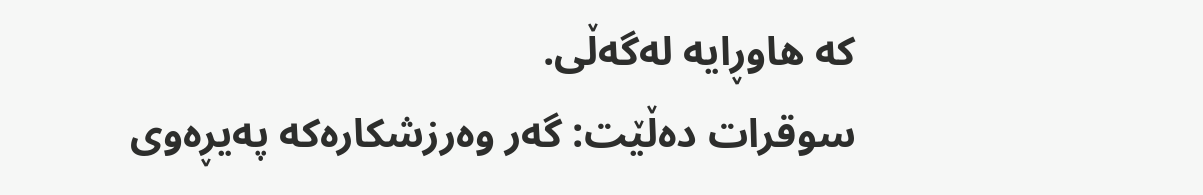کە هاوڕایە لەگەڵی.
سوقرات دەڵێت: گەر وەرزشکارەکە پەیڕەوی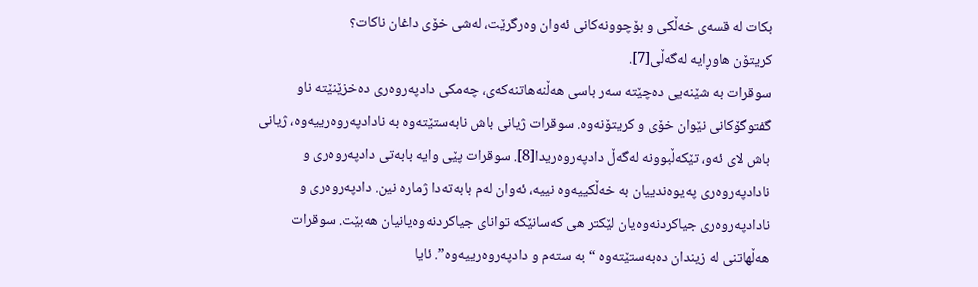بکات لە قسەی خەڵکی و بۆچوونەکانی ئەوان وەرگرێت، لەشی خۆی داغان ناکات؟
کریتۆن هاوڕایە لەگەڵی[7].
سوقرات بە شێنەیی دەچێتە سەر باسی هەڵنەهاتنەکەی، چەمکی دادپەروەری دەخزێنێتە ناو گفتوگۆکانی نێوان خۆی و کریتۆنەوە. سوقرات ژیانی باش نابەستێتەوە بە نادادپەروەرییەوە، ژیانی باش لای ئەو، تێکەڵبوونە لەگەڵ دادپەروەریدا[8]. سوقرات پێی وایە بابەتی دادپەروەری و نادادپەروەری پەیوەندییان بە خەڵکییەوە نییە، ئەوان لەم بابەتەدا ژمارە نین. دادپەروەری و نادادپەروەری جیاکردنەوەیان لێکتر هی کەسانێکە توانای جیاکردنەوەیانیان هەبێت. سوقرات هەڵهاتنی لە زیندان دەبەستێتەوە “بە ستەم و دادپەروەرییەوە”. ئایا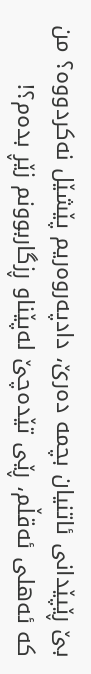بێ ڕێپێدانی ئاتنیان بچمە دەرێ، دادپەروەریم پێشێل نەکردووە؟ من کە ئەهلی ئەقڵم، ڕێی تێدەچێ لەپێناو ڕزگاربوونم زێڕ بدەم؟!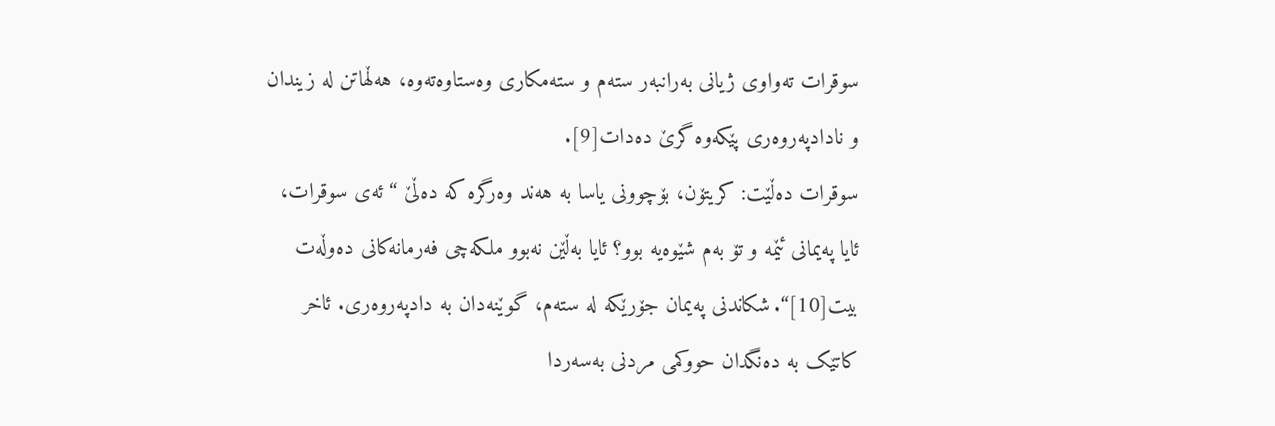سوقرات تەواوی ژیانی بەرانبەر ستەم و ستەمکاری وەستاوەتەوە، هەڵهاتن لە زیندان و نادادپەروەری پێکەوە گرێ دەدات[9].
سوقرات دەڵێت: کریتۆن، بۆچوونی یاسا بە هەند وەرگرە کە دەڵێ “ئەی سوقرات، ئایا پەیمانی ئێمە و تۆ بەم شێوەیە بوو؟ ئایا بەڵێن نەبوو ملکەچی فەرمانەکانی دەوڵەت بیت[10]“. شکاندنی پەیمان جۆرێکە لە ستەم، گوێنەدان بە دادپەروەری. ئاخر کاتێک بە دەنگدان حووکمی مردنی بەسەردا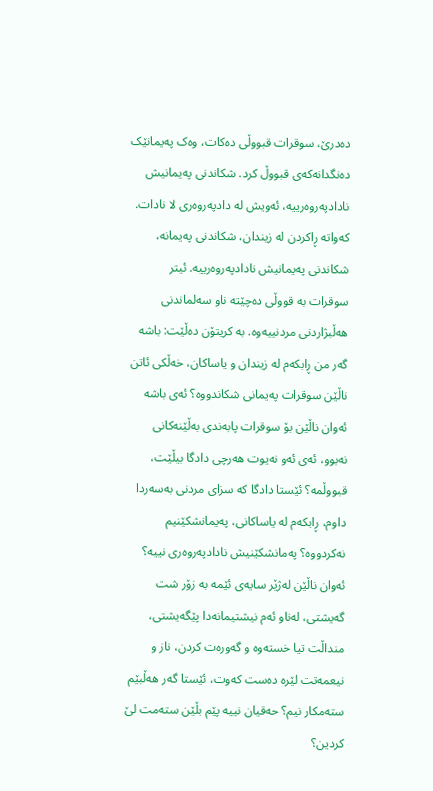دەدرێ، سوقرات قبووڵی دەکات، وەک پەیمانێک دەنگدانەکەی قبووڵ کرد. شکاندنی پەیمانیش نادادپەروەرییە، ئەویش لە دادپەروەری لا نادات. کەواتە ڕاکردن لە زیندان، شکاندنی پەیمانە، شکاندنی پەیمانیش نادادپەروەرییە. ئیتر سوقرات بە قووڵی دەچێتە ناو سەلماندنی هەڵبژاردنی مردنییەوە. بە کریتۆن دەڵێت: باشە گەر من ڕابکەم لە زیندان و یاساکان، خەڵکی ئاتن ناڵێن سوقرات پەیمانی شکاندووە؟ ئەی باشە ئەوان ناڵێن بۆ سوقرات پابەندی بەڵێنەکانی نەبوو، ئەی ئەو نەیوت هەرچی دادگا بیڵێت، قبووڵمە؟ ئێستا دادگا کە سزای مردنی بەسەردا داوم، ڕابکەم لە یاساکانی، پەیمانشکێنیم نەکردووە؟ پەمانشکێنیش نادادپەروەری نییە؟ ئەوان ناڵێن لەژێر سایەی ئێمە بە زۆر شت گەیشتی، لەناو ئەم نیشتیمانەدا پێگەیشتی، منداڵت تیا خستەوە و گەورەت کردن، ناز و نیعمەتت لێرە دەست کەوت، ئێستا گەر هەڵبێم ستەمکار نیم؟ حەقیان نییە پێم بڵێن ستەمت لێ کردین؟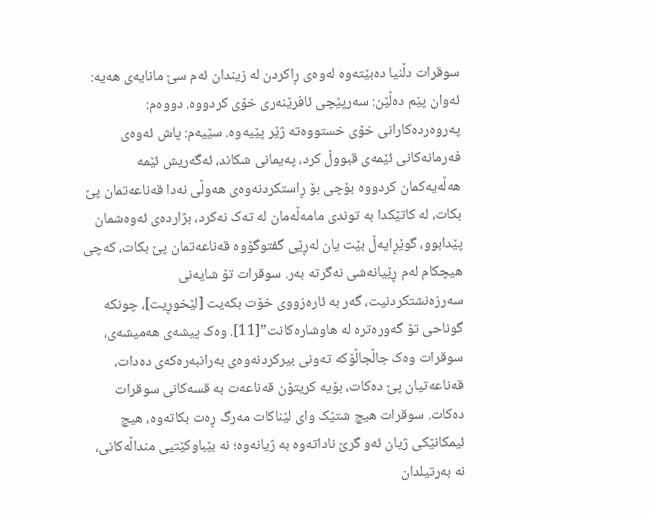سوقرات دڵنیا دەبێتەوە لەوەی ڕاکردن لە زیندان ئەم سێ مانایەی هەیە: ئەوان پێم دەڵێن: سەرپێچی ئافرێنەری خۆی کردووە. دووەم: پەروەردەکارانی خۆی خستووەتە ژێر پێیەوە. سێیەم: پاش ئەوەی فەرمانەکانی ئێمەی قبووڵ کرد، پەیمانی شکاند، ئەگەریش ئێمە هەڵەیەکمان کردووە بۆچی بۆ ڕاستکردنەوەی هەوڵی نەدا قەناعەتمان پێ بکات، لە کاتێکدا بە توندی مامەڵەمان لە تەک نەکرد، بژاردەی ئەوەشمان پێدابوو، گوێڕایەڵ بێت یان لەڕێی گفتوگۆوە قەناعەتمان پێ بکات، کەچی هیچکام لەم ڕێیانەشی نەگرتە بەر. سوقرات تۆ شایەنی سەرزەنشتکردنیت، گەر بە ئارەزووی خۆت بکەیت [لێخوڕیت]، چونکە گوناحی تۆ گەورەترە لە هاوشارەکانت”[11]. وەک پیشەی هەمیشەی، سوقرات وەک جاڵجاڵۆکە تەونی بیرکردنەوەی بەرانبەرەکەی دەدات، قەناعەتیان پێ دەکات، بۆیە کریتۆن قەناعەت بە قسەکانی سوقرات دەکات. سوقرات هیچ شتێک وای لێناکات مەرگ ڕەت بکاتەوە، هیچ ئیمکانێکی ژیان ئەو گرێ ناداتەوە بە ژیانەوە؛ نە بێباوکێتیی منداڵەکانی، نە بەرتیلدان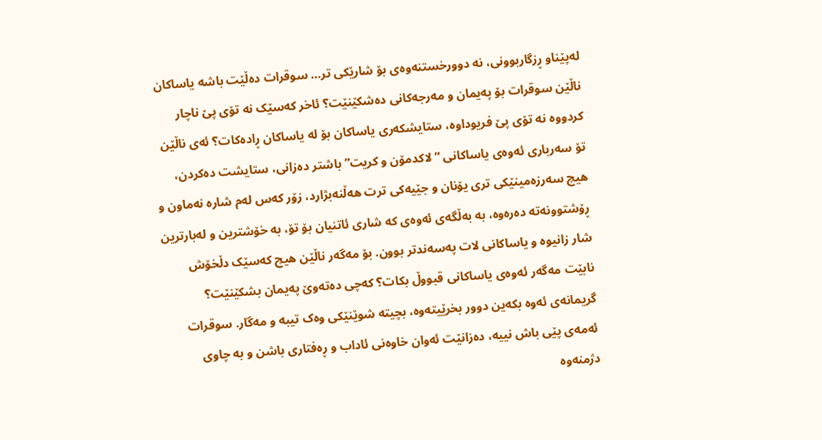لەپێناو ڕزگاربوونی، نە دوورخستنەوەی بۆ شارێکی تر… سوقرات دەڵێت باشە یاساکان ناڵێن سوقرات بۆ پەیمان و مەرجەکانی دەشکێنێت؟ ئاخر کەسێک نە تۆی پێ ناچار کردووە نە تۆی پێ فریوداوە، ستایشکەری یاساکان بۆ لە یاساکان ڕادەکات؟ ئەی ناڵێن تۆ سەرباری ئەوەی یاساکانی “لاکدمۆن و کریت” باشتر دەزانی، ستایشت دەکردن، هیچ سەرزەمینێکی تری یۆنان و جێیەکی ترت هەڵنەبژارد، زۆر کەس لەم شارە نەماون و ڕۆشتوونەتە دەرەوە، بە بەڵگەی ئەوەی کە شاری ئاتنیان بۆ تۆ، بە خۆشترین و لەبارترین شار زانیوە و یاساکانی لات پەسەندتر بوون. بۆ مەگەر ناڵێن هیچ کەسێک دڵخۆش نابێت مەگەر ئەوەی یاساکانی قبووڵ بکات؟ کەچی دەتەوێ پەیمان بشکێنێت؟ گریمانەی ئەوە بکەین دوور بخرێیتەوە، بچیتە شوێنێکی وەک تیبە و مەگار. سوقرات ئەمەی پێی باش نییە، دەزانێت ئەوان خاوەنی ئاداب و ڕەفتاری باشن و بە چاوی دژمنەوە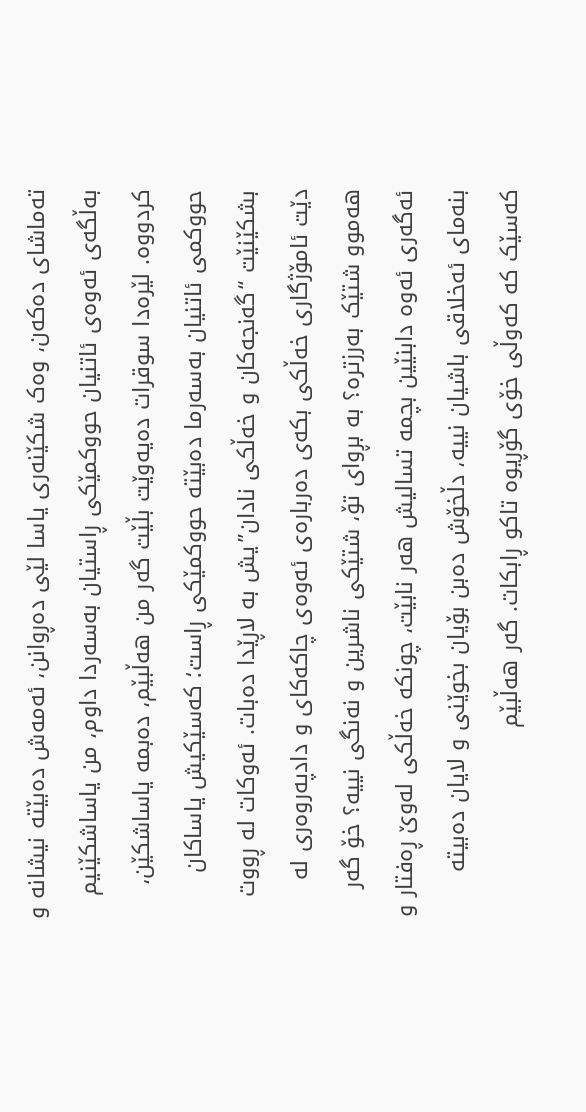تەماشای دەکەن، وەک شکێنەری یاسا لێی دەڕوانن، ئەمەش دەبێتە نیشانە و بەڵگەی ئەوەی ئاتنیان حووکمێکی ڕاستیان بەسەردا داوم، من یاساشکێنیم کردووە. لێرەدا سوقرات دەیەوێت بڵێت گەر من هەڵبێم، دەبمە یاساشکێن، حووکمی ئاتنیان بەسەرما دەبێتە حووکمێکی ڕاست؛ کەسێکیش یاساکان بشکێنێت “گەنجەکان و خەڵکی نادان”یش بە لاڕێدا دەبات. ئەوکات لە ڕووت دێت ئامۆژگاری خەڵکی بکەی دەربارەی ئەوەی چاکەکای و دادپەروەری لە هەموو شتێک بەرزترە؟ بە بڕوای تۆ، شتێکی ناشرین و نەنگی نییە؟ خۆ گەر ئەگەری ئەوە دابنێین بچمە تسالیش هەر نابێت، چونکە خەڵکی لەوێ ڕەفتار و بنەمای ئەخلاقی باشیان نییە، دڵخۆش دەبن بۆیان بخوێنی و لایان دەبیتە کەسێک کە کەوڵی خۆی گۆڕیوە تاکو ڕابکات. گەر هەڵبێم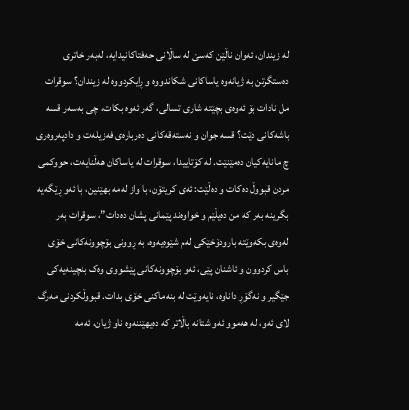لە زیندان، ئەوان ناڵێن کەسێ لە ساڵانی حەفتاکانیدایە، لەبەر خاتری دەستگرتن بە ژیانەوە یاساکانی شکاندووە و ڕایکردووە لە زیندان؟ سوقرات مل نادات بۆ ئەوەی بچێتە شاری تسالی، گەر ئەوە بکات، چی بەسەر قسە باشەکانی دێت؟ قسە جوان و نەستەقەکانی دەربارەی فەزیلەت و دادپەروەری چ مانایەکیان دەمێنێت. لە کۆتاییدا، سوقرات لە یاساکان هەڵنایەت، حووکمی مردن قبووڵ دەکات و دەڵێت: ئەی کریتۆن، با واز لەمە بهێنین، با ئەو ڕێگەیە بگرینە بەر کە من دەیڵێم و خواوەند پێمانی پشان دەدات”، سوقرات بەر لەوەی بکەوێتە بارودۆخێکی لەم شێوەیەوە، بە ڕوونی بۆچوونەکانی خۆی باس کردوون و ئاشنان پێی، ئەو بۆچوونەکانی پێشووی وەک بنچینەیەکی جێگیر و نەگۆڕ داناوە، نایەوێت لە بنەماکنی خۆی بدات. قبووڵکردنی مەرگ لای ئەو، لە هەموو ئەو شتانە باڵاتر کە دەیهێننەوە ناو ژیان، ئەمە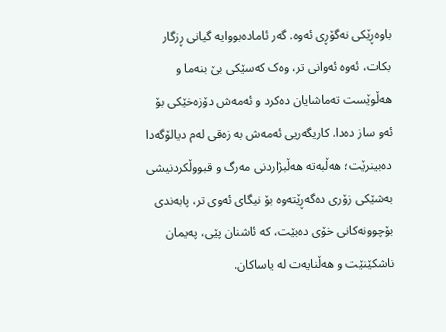باوەڕێکی نەگۆڕی ئەوە. گەر ئامادەبووایە گیانی ڕزگار بکات، ئەوە ئەوانی تر، وەک کەسێکی بێ بنەما و هەڵوێست تەماشایان دەکرد و ئەمەش دۆزەخێکی بۆ ئەو ساز دەدا. کاریگەریی ئەمەش بە زەقی لەم دیالۆگەدا دەبینرێت؛ هەڵبەتە هەڵبژاردنی مەرگ و قبووڵکردنیشی بەشێکی زۆری دەگەڕێتەوە بۆ نیگای ئەوی تر، پابەندی بۆچوونەکانی خۆی دەبێت، کە ئاشنان پێی، پەیمان ناشکێنێت و هەڵنایەت لە یاساکان.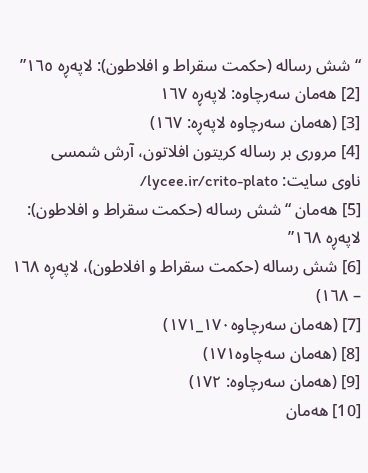“شش رسالە (حکمت سقراط و افلاطون): لاپەڕە ١٦٥”
[2] هەمان سەرچاوە: لاپەڕە ١٦٧
[3] (هەمان سەرچاوە لاپەڕە: ١٦٧)
[4] مروری بر رسالە کریتون افلاتون، آرش شمسی
ناوی سایت: lycee.ir/crito-plato/
[5] هەمان “شش رسالە (حکمت سقراط و افلاطون): لاپەڕە ١٦٨”
[6] شش رسالە (حکمت سقراط و افلاطون)، لاپەڕە ١٦٨ – ١٦٨)
[7] (هەمان سەرچاوە١٧٠_١٧١)
[8] (هەمان سەچاوە١٧١)
[9] (هەمان سەرچاوە: ١٧٢)
[10] هەمان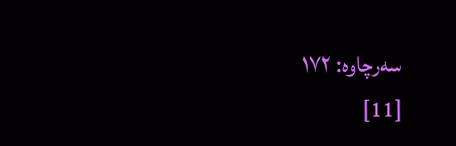سەرچاوە: ١٧٢
[11]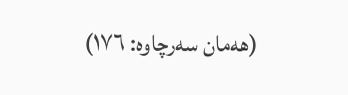(هەمان سەرچاوە: ١٧٦)